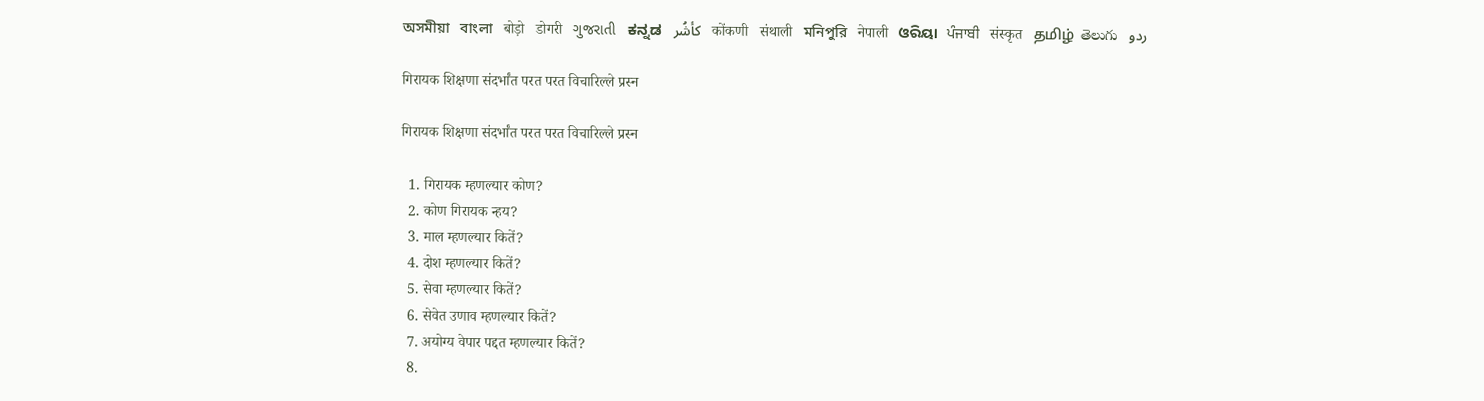অসমীয়া   বাংলা   बोड़ो   डोगरी   ગુજરાતી   ಕನ್ನಡ   كأشُر   कोंकणी   संथाली   মনিপুরি   नेपाली   ଓରିୟା   ਪੰਜਾਬੀ   संस्कृत   தமிழ்  తెలుగు   ردو

गिरायक शिक्षणा संदर्भांत परत परत विचारिल्ले प्रस्न

गिरायक शिक्षणा संदर्भांत परत परत विचारिल्ले प्रस्न

  1. गिरायक म्हणल्यार कोण?
  2. कोण गिरायक न्हय?
  3. माल म्हणल्यार कितें?
  4. दोश म्हणल्यार कितें?
  5. सेवा म्हणल्यार कितें?
  6. सेवेत उणाव म्हणल्यार कितें?
  7. अयोग्य वेपार पद्दत म्हणल्यार कितें?
  8.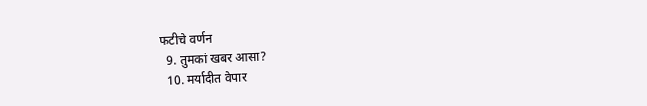फटीचे वर्णन
  9. तुमकां खबर आसा?
  10. मर्यादीत वेपार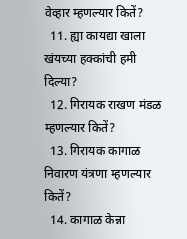वेव्हार म्हणल्यार कितें?
  11. ह्या कायद्या खाला खंयच्या हक्कांची हमी दिल्या?
  12. गिरायक राखण मंडळ म्हणल्यार कितें?
  13. गिरायक कागाळ निवारण यंत्रणा म्हणल्यार कितें?
  14. कागाळ केन्ना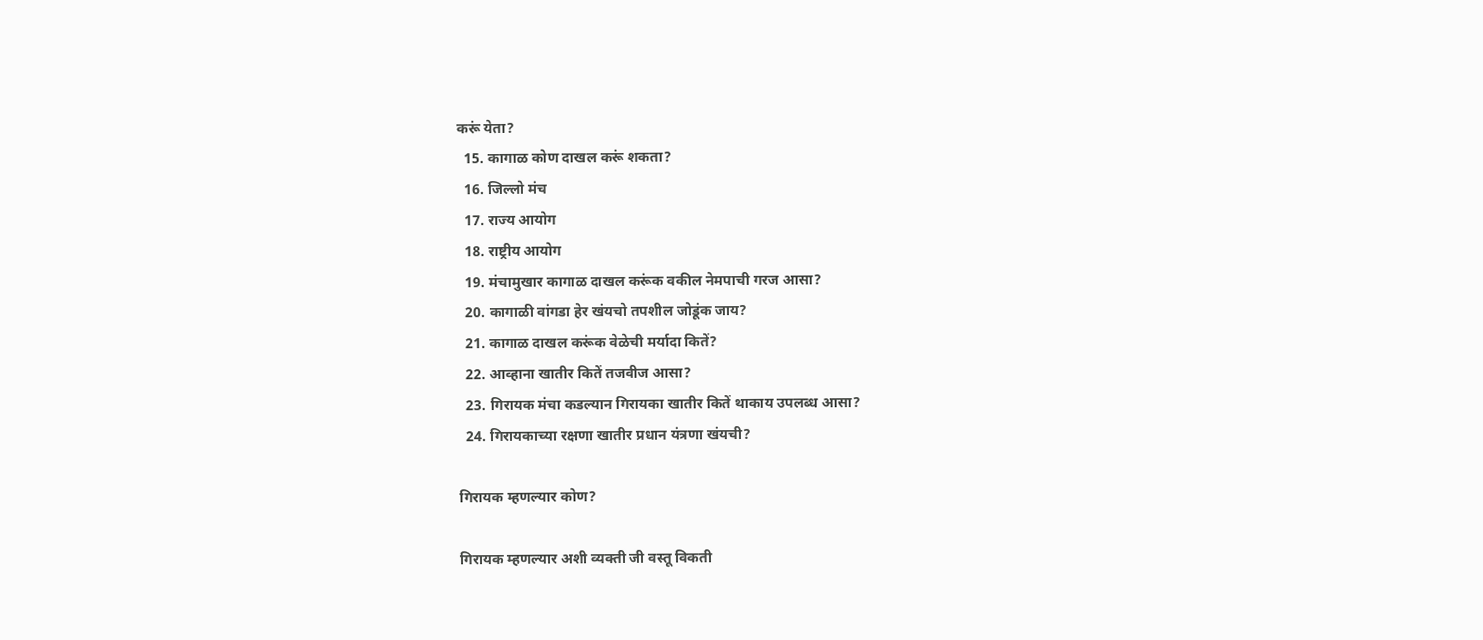करूं येता?
  15. कागाळ कोण दाखल करूं शकता?
  16. जिल्लो मंच
  17. राज्य आयोग
  18. राष्ट्रीय आयोग
  19. मंचामुखार कागाळ दाखल करूंक वकील नेमपाची गरज आसा?
  20. कागाळी वांगडा हेर खंयचो तपशील जोडूंक जाय?
  21. कागाळ दाखल करूंक वेळेची मर्यादा कितें?
  22. आव्हाना खातीर कितें तजवीज आसा?
  23. गिरायक मंचा कडल्यान गिरायका खातीर कितें थाकाय उपलब्ध आसा?
  24. गिरायकाच्या रक्षणा खातीर प्रधान यंत्रणा खंयची?

गिरायक म्हणल्यार कोण?

गिरायक म्हणल्यार अशी व्यक्ती जी वस्तू विकती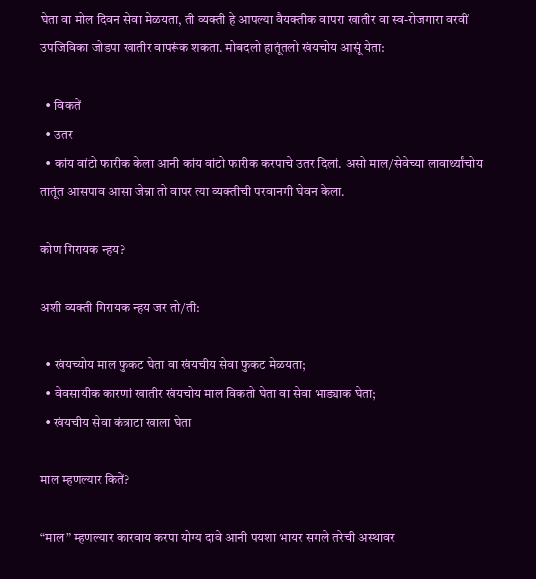घेता वा मोल दिवन सेवा मेळयता, ती व्यक्ती हे आपल्या वैयक्तीक वापरा खातीर वा स्व-रोजगारा वरवीं उपजिविका जोडपा खातीर वापरूंक शकता. मोबदलो हातूंतलो खंयचोय आसूं येता:

  • विकतें
  • उतर
  • कांय वांटो फारीक केला आनी कांय वांटो फारीक करपाचे उतर दिलां. असो माल/सेवेच्या लावार्थ्यांचोय तातूंत आसपाव आसा जेन्ना तो वापर त्या व्यक्तीची परवानगी घेवन केला.

कोण गिरायक न्हय?

अशी व्यक्ती गिरायक न्हय जर तो/ती:

  • खंयच्योय माल फुकट घेता वा खंयचीय सेवा फुकट मेळयता;
  • वेवसायीक कारणां खातीर खंयचोय माल विकतो घेता वा सेवा भाड्याक घेता;
  • खंयचीय सेवा कंत्राटा खाला घेता

माल म्हणल्यार कितें?

“माल” म्हणल्यार कारवाय करपा योग्य दावे आनी पयशा भायर सगले तरेची अस्थावर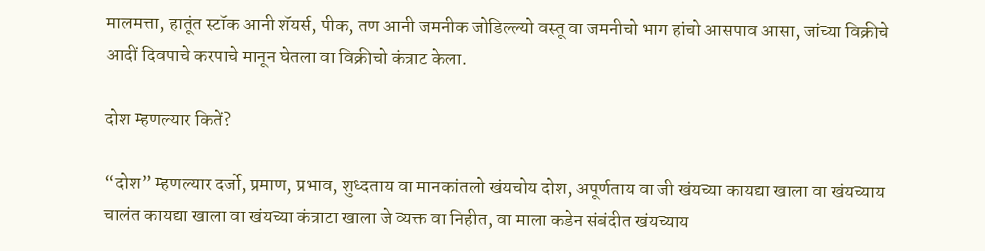मालमत्ता, हातूंत स्टॉक आनी शॅयर्स, पीक, तण आनी जमनीक जोडिल्ल्यो वस्तू वा जमनीचो भाग हांचो आसपाव आसा, जांच्या विक्रीचे आदीं दिवपाचे करपाचे मानून घेतला वा विक्रीचो कंत्राट केला.

दोश म्हणल्यार कितें?

“दोश” म्हणल्यार दर्जो, प्रमाण, प्रभाव, शुध्दताय वा मानकांतलो खंयचोय दोश, अपूर्णताय वा जी खंयच्या कायद्या खाला वा खंयच्याय चालंत कायद्या खाला वा खंयच्या कंत्राटा खाला जे व्यक्त वा निहीत, वा माला कडेन संबंदीत खंयच्याय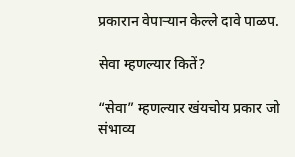प्रकारान वेपाऱ्यान केल्ले दावे पाळप.

सेवा म्हणल्यार कितें?

“सेवा” म्हणल्यार खंयचोय प्रकार जो संभाव्य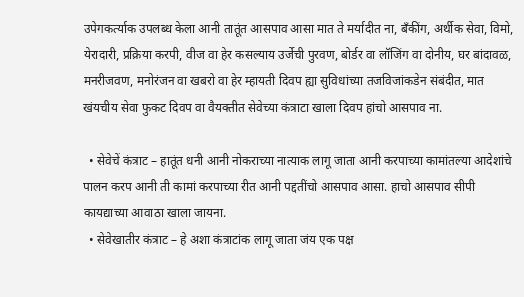उपेगकर्त्याक उपलब्ध केला आनी तातूंत आसपाव आसा मात ते मर्यादीत ना, बँकींग, अर्थीक सेवा, विमो, येरादारी, प्रक्रिया करपी, वीज वा हेर कसल्याय उर्जेची पुरवण, बोर्डर वा लॉजिंग वा दोनीय, घर बांदावळ, मनरीजवण, मनोरंजन वा खबरो वा हेर म्हायती दिवप ह्या सुविधांच्या तजविजांकडेन संबंदीत, मात खंयचीय सेवा फुकट दिवप वा वैयक्तीत सेवेच्या कंत्राटा खाला दिवप हांचो आसपाव ना.

  • सेवेचें कंत्राट – हातूंत धनी आनी नोकराच्या नात्याक लागू जाता आनी करपाच्या कामांतल्या आदेशांचे पालन करप आनी ती कामां करपाच्या रीत आनी पद्दतींचो आसपाव आसा. हाचो आसपाव सीपी कायद्याच्या आवाठा खाला जायना.
  • सेवेखातीर कंत्राट – हे अशा कंत्राटांक लागू जाता जंय एक पक्ष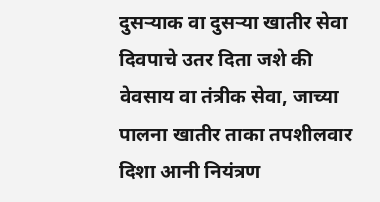दुसऱ्याक वा दुसऱ्या खातीर सेवा दिवपाचे उतर दिता जशे की वेवसाय वा तंत्रीक सेवा, जाच्या पालना खातीर ताका तपशीलवार दिशा आनी नियंत्रण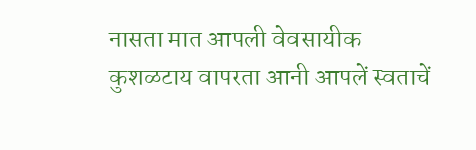नासता मात आपली वेवसायीक कुशळटाय वापरता आनी आपलें स्वताचें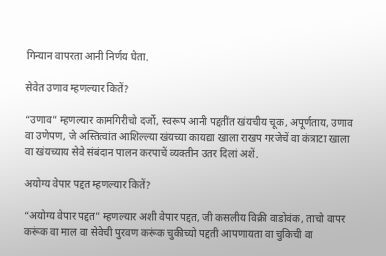गिन्यान वापरता आनी निर्णय घेता.

सेवेत उणाव म्हणल्यार कितें?

“उणाव” म्हणल्यार कामगिरीचो दर्जो, स्वरूप आनी पद्दतींत खंयचीय चूक, अपूर्णताय, उणाव वा उणेपण, जे अस्तित्वांत आशिल्ल्या खंयच्या कायद्या खाला राखप गरजेचें वा कंत्राटा खाला वा खंयच्याय सेवे संबंदान पालन करपाचें व्यक्तीन उतर दिलां अशें.

अयोग्य वेपार पद्दत म्हणल्यार कितें?

“अयोग्य वेपार पद्दत” म्हणल्यार अशी वेपार पद्दत, जी कसलीय विक्री वाडोवंक, ताचो वापर करूंक वा माल वा सेवेची पुरवण करूंक चुकीच्यो पद्दती आपणायता वा चुकिची वा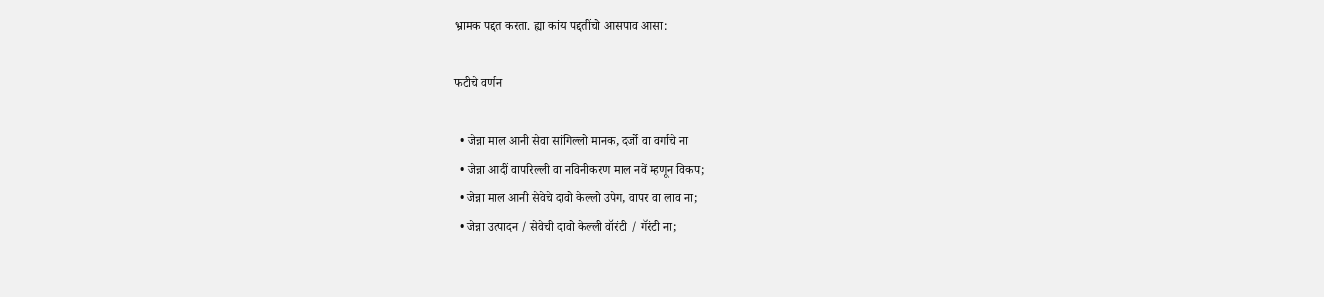भ्रामक पद्दत करता. ह्या कांय पद्दतींचो आसपाव आसा:

फटीचे वर्णन

  • जेन्ना माल आनी सेवा सांगिल्लो मानक, दर्जो वा वर्गाचे ना
  • जेन्ना आदीं वापरिल्ली वा नविनीकरण माल नवें म्हणून विकप;
  • जेन्ना माल आनी सेवेचे दावो केल्लो उपेग, वापर वा लाव ना;
  • जेन्ना उत्पादन / सेवेची दावो केल्ली वॉरंटी / गॅरंटी ना;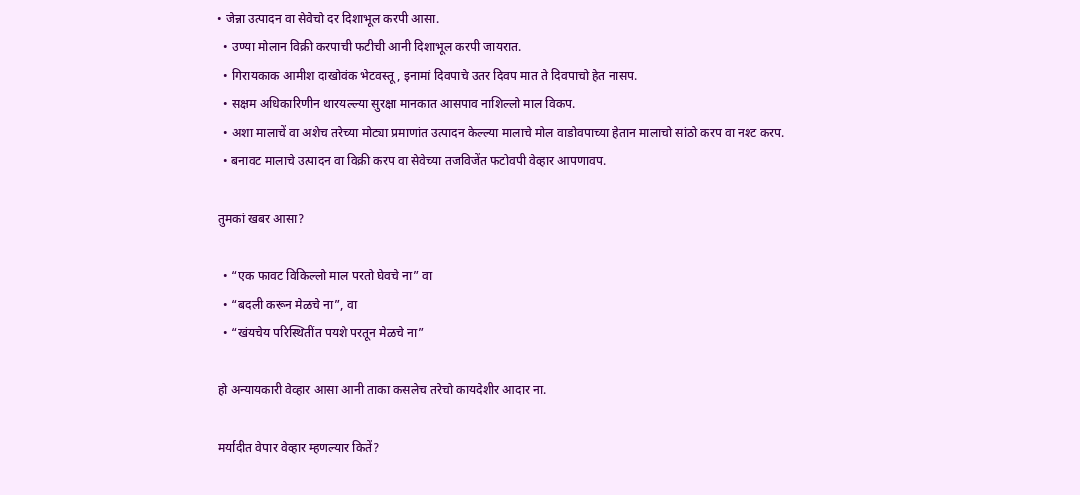• जेन्ना उत्पादन वा सेवेचो दर दिशाभूल करपी आसा.
  • उण्या मोलान विक्री करपाची फटीची आनी दिशाभूल करपी जायरात.
  • गिरायकाक आमीश दाखोवंक भेटवस्तू, इनामां दिवपाचे उतर दिवप मात ते दिवपाचो हेत नासप.
  • सक्षम अधिकारिणीन थारयल्ल्या सुरक्षा मानकात आसपाव नाशिल्लो माल विकप.
  • अशा मालाचें वा अशेच तरेच्या मोट्या प्रमाणांत उत्पादन केल्ल्या मालाचे मोल वाडोवपाच्या हेतान मालाचो सांठो करप वा नश्ट करप.
  • बनावट मालाचे उत्पादन वा विक्री करप वा सेवेच्या तजविजेंत फटोवपी वेव्हार आपणावप.

तुमकां खबर आसा?

  • “एक फावट विकिल्लो माल परतो घेवचे ना” वा
  • “बदली करून मेळचे ना”, वा
  • “खंयचेय परिस्थितींत पयशे परतून मेळचे ना”

हो अन्यायकारी वेव्हार आसा आनी ताका कसलेच तरेचो कायदेशीर आदार ना.

मर्यादीत वेपार वेव्हार म्हणल्यार कितें?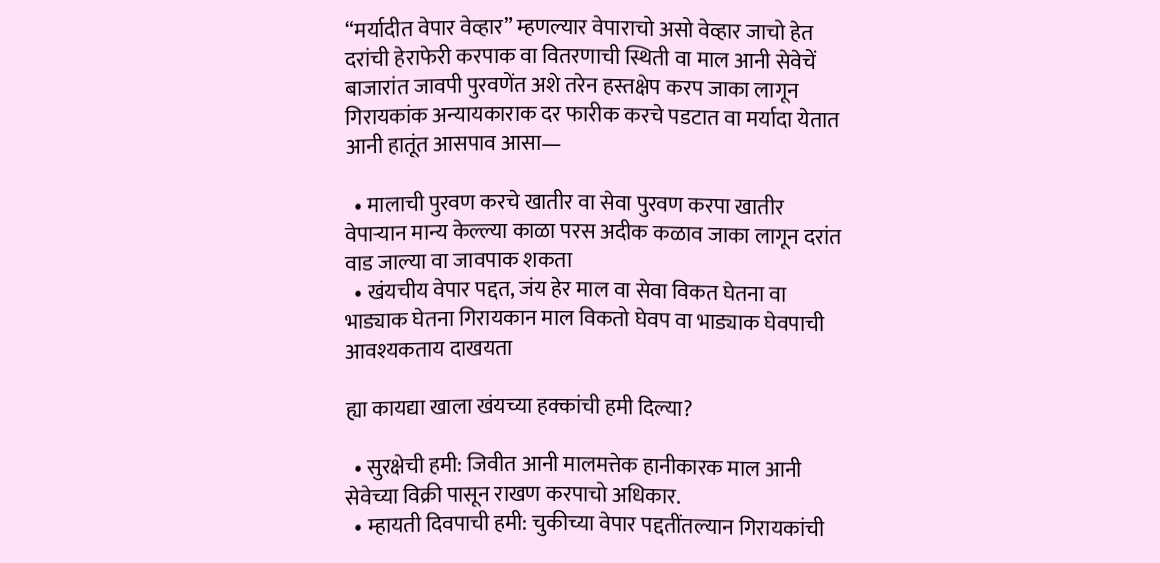“मर्यादीत वेपार वेव्हार” म्हणल्यार वेपाराचो असो वेव्हार जाचो हेत दरांची हेराफेरी करपाक वा वितरणाची स्थिती वा माल आनी सेवेचें बाजारांत जावपी पुरवणेंत अशे तरेन हस्तक्षेप करप जाका लागून गिरायकांक अन्यायकाराक दर फारीक करचे पडटात वा मर्यादा येतात आनी हातूंत आसपाव आसा—

  • मालाची पुरवण करचे खातीर वा सेवा पुरवण करपा खातीर वेपाऱ्यान मान्य केल्ल्या काळा परस अदीक कळाव जाका लागून दरांत वाड जाल्या वा जावपाक शकता
  • खंयचीय वेपार पद्दत, जंय हेर माल वा सेवा विकत घेतना वा भाड्याक घेतना गिरायकान माल विकतो घेवप वा भाड्याक घेवपाची आवश्यकताय दाखयता

ह्या कायद्या खाला खंयच्या हक्कांची हमी दिल्या?

  • सुरक्षेची हमी: जिवीत आनी मालमत्तेक हानीकारक माल आनी सेवेच्या विक्री पासून राखण करपाचो अधिकार.
  • म्हायती दिवपाची हमी: चुकीच्या वेपार पद्दतींतल्यान गिरायकांची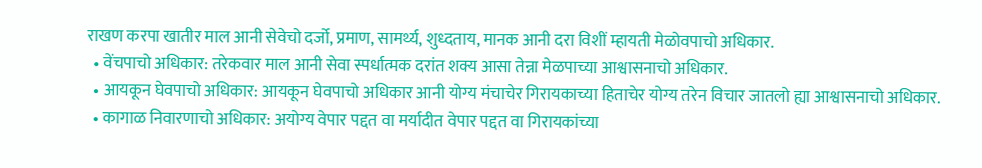राखण करपा खातीर माल आनी सेवेचो दर्जो, प्रमाण, सामर्थ्य, शुध्दताय, मानक आनी दरा विशीं म्हायती मेळोवपाचो अधिकार.
  • वेंचपाचो अधिकार: तरेकवार माल आनी सेवा स्पर्धात्मक दरांत शक्य आसा तेन्ना मेळपाच्या आश्वासनाचो अधिकार.
  • आयकून घेवपाचो अधिकार: आयकून घेवपाचो अधिकार आनी योग्य मंचाचेर गिरायकाच्या हिताचेर योग्य तरेन विचार जातलो ह्या आश्वासनाचो अधिकार.
  • कागाळ निवारणाचो अधिकार: अयोग्य वेपार पद्दत वा मर्यादीत वेपार पद्दत वा गिरायकांच्या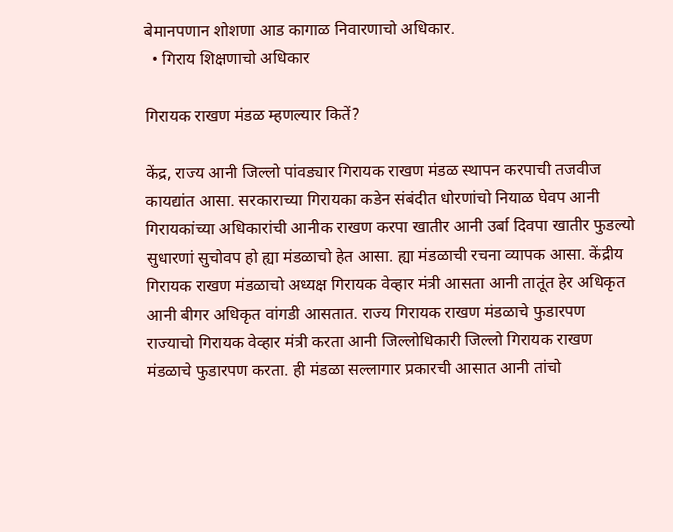बेमानपणान शोशणा आड कागाळ निवारणाचो अधिकार.
  • गिराय शिक्षणाचो अधिकार

गिरायक राखण मंडळ म्हणल्यार कितें?

केंद्र, राज्य आनी जिल्लो पांवड्यार गिरायक राखण मंडळ स्थापन करपाची तजवीज कायद्यांत आसा. सरकाराच्या गिरायका कडेन संबंदीत धोरणांचो नियाळ घेवप आनी गिरायकांच्या अधिकारांची आनीक राखण करपा खातीर आनी उर्बा दिवपा खातीर फुडल्यो सुधारणां सुचोवप हो ह्या मंडळाचो हेत आसा. ह्या मंडळाची रचना व्यापक आसा. केंद्रीय गिरायक राखण मंडळाचो अध्यक्ष गिरायक वेव्हार मंत्री आसता आनी तातूंत हेर अधिकृत आनी बीगर अधिकृत वांगडी आसतात. राज्य गिरायक राखण मंडळाचे फुडारपण राज्याचो गिरायक वेव्हार मंत्री करता आनी जिल्लोधिकारी जिल्लो गिरायक राखण मंडळाचे फुडारपण करता. ही मंडळा सल्लागार प्रकारची आसात आनी तांचो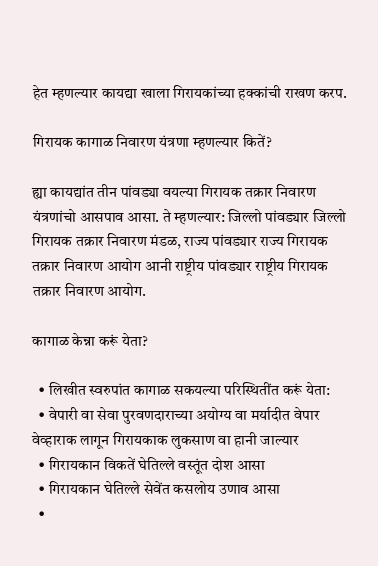हेत म्हणल्यार कायद्या खाला गिरायकांच्या हक्कांची राखण करप.

गिरायक कागाळ निवारण यंत्रणा म्हणल्यार कितें?

ह्या कायद्यांत तीन पांवड्या वयल्या गिरायक तक्रार निवारण यंत्रणांचो आसपाव आसा. ते म्हणल्यार: जिल्लो पांवड्यार जिल्लो गिरायक तक्रार निवारण मंडळ, राज्य पांवड्यार राज्य गिरायक तक्रार निवारण आयोग आनी राष्ट्रीय पांवड्यार राष्ट्रीय गिरायक तक्रार निवारण आयोग.

कागाळ केन्ना करूं येता?

  • लिखीत स्वरुपांत कागाळ सकयल्या परिस्थितींत करूं येता:
  • वेपारी वा सेवा पुरवणदाराच्या अयोग्य वा मर्यादीत वेपार वेव्हाराक लागून गिरायकाक लुकसाण वा हानी जाल्यार
  • गिरायकान विकतें घेतिल्ले वस्तूंत दोश आसा
  • गिरायकान घेतिल्ले सेवेंत कसलोय उणाव आसा
  •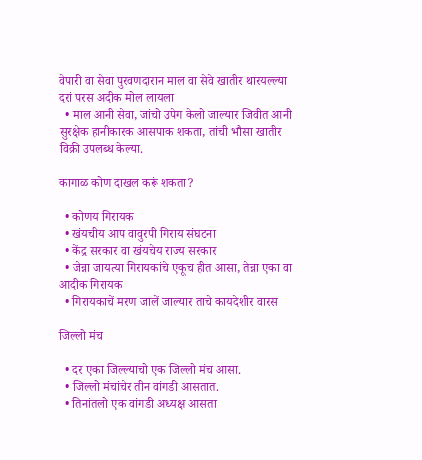वेपारी वा सेवा पुरवणदारान माल वा सेवे खातीर थारयल्ल्या दरां परस अदीक मोल लायला
  • माल आनी सेवा, जांचो उपेग केलो जाल्यार जिवीत आनी सुरक्षेक हानीकारक आसपाक शकता, तांची भौसा खातीर विक्री उपलब्ध केल्या.

कागाळ कोण दाखल करूं शकता?

  • कोणय गिरायक
  • खंयचीय आप वावुरपी गिराय संघटना
  • केंद्र सरकार वा खंयचेय राज्य सरकार
  • जेन्ना जायत्या गिरायकांचे एकूच हीत आसा, तेन्ना एका वा आदीक गिरायक
  • गिरायकाचें मरण जालें जाल्यार ताचे कायदेशीर वारस

जिल्लो मंच

  • दर एका जिल्ल्याचो एक जिल्लो मंच आसा.
  • जिल्लो मंचांचेर तीन वांगडी आसतात.
  • तिनांतलो एक वांगडी अध्यक्ष आसता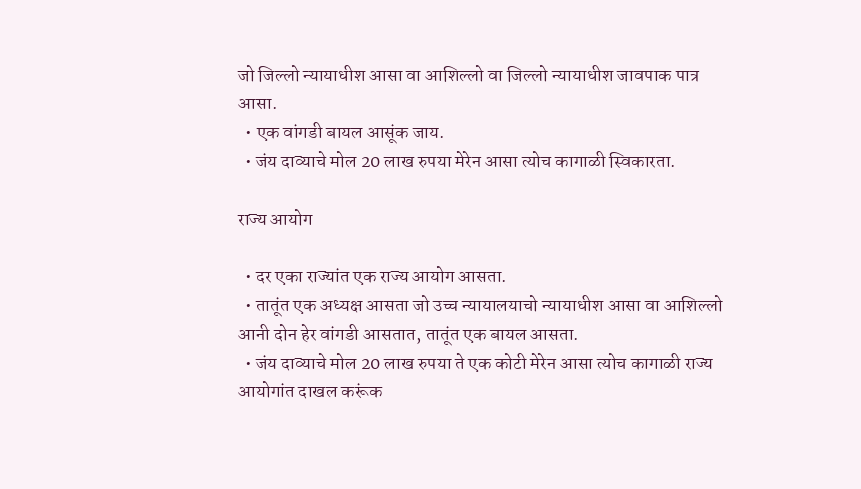जो जिल्लो न्यायाधीश आसा वा आशिल्लो वा जिल्लो न्यायाधीश जावपाक पात्र आसा.
  • एक वांगडी बायल आसूंक जाय.
  • जंय दाव्याचे मोल 20 लाख रुपया मेरेन आसा त्योच कागाळी स्विकारता.

राज्य आयोग

  • दर एका राज्यांत एक राज्य आयोग आसता.
  • तातूंत एक अध्यक्ष आसता जो उच्च न्यायालयाचो न्यायाधीश आसा वा आशिल्लो आनी दोन हेर वांगडी आसतात, तातूंत एक बायल आसता.
  • जंय दाव्याचे मोल 20 लाख रुपया ते एक कोटी मेरेन आसा त्योच कागाळी राज्य आयोगांत दाखल करूंक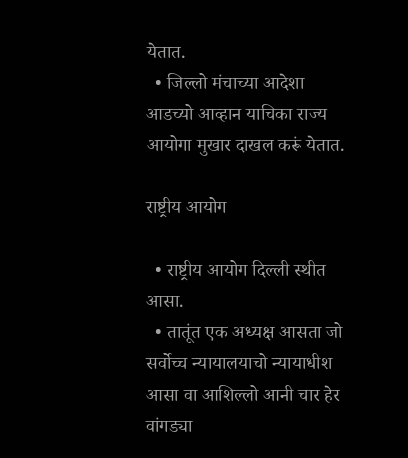येतात.
  • जिल्लो मंचाच्या आदेशा आडच्यो आव्हान याचिका राज्य आयोगा मुखार दाखल करूं येतात.

राष्ट्रीय आयोग

  • राष्ट्रीय आयोग दिल्ली स्थीत आसा.
  • तातूंत एक अध्यक्ष आसता जो सर्वोच्च न्यायालयाचो न्यायाधीश आसा वा आशिल्लो आनी चार हेर वांगड्या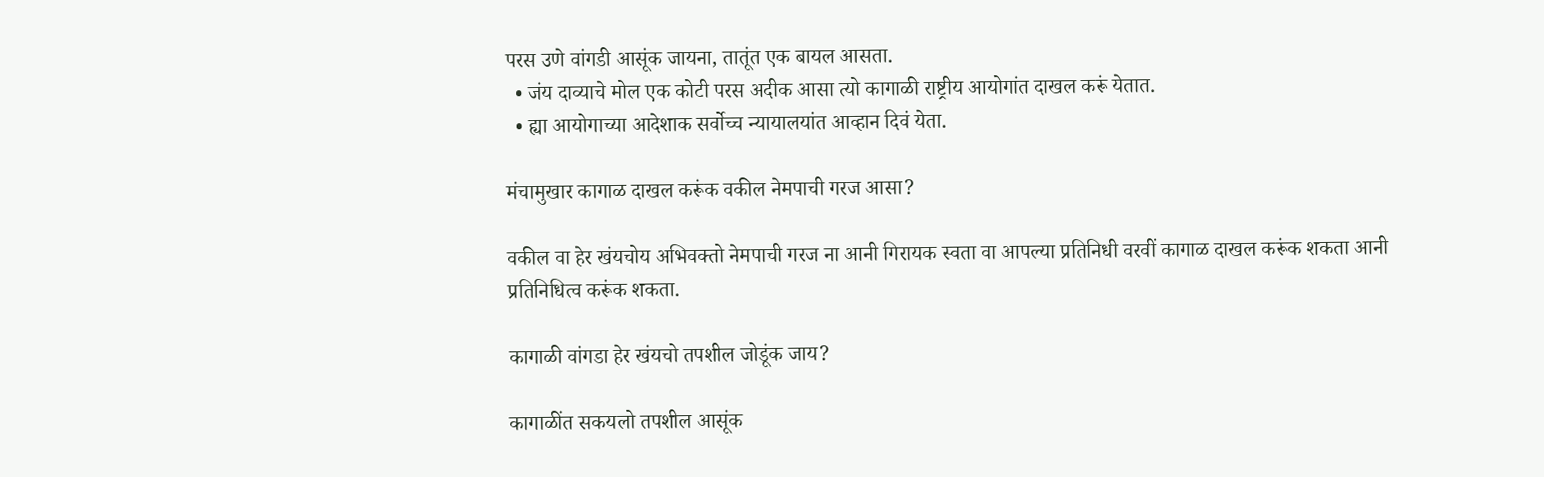परस उणे वांगडी आसूंक जायना, तातूंत एक बायल आसता.
  • जंय दाव्याचे मोल एक कोटी परस अदीक आसा त्यो कागाळी राष्ट्रीय आयोगांत दाखल करूं येतात.
  • ह्या आयोगाच्या आदेशाक सर्वोच्च न्यायालयांत आव्हान दिवं येता.

मंचामुखार कागाळ दाखल करूंक वकील नेमपाची गरज आसा?

वकील वा हेर खंयचोय अभिवक्तो नेमपाची गरज ना आनी गिरायक स्वता वा आपल्या प्रतिनिधी वरवीं कागाळ दाखल करूंक शकता आनी प्रतिनिधित्व करूंक शकता.

कागाळी वांगडा हेर खंयचो तपशील जोडूंक जाय?

कागाळींत सकयलो तपशील आसूंक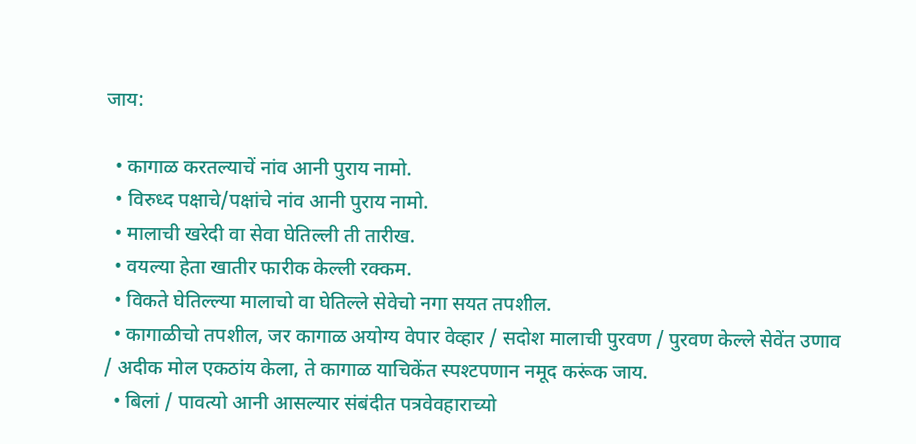जाय:

  • कागाळ करतल्याचें नांव आनी पुराय नामो.
  • विरुध्द पक्षाचे/पक्षांचे नांव आनी पुराय नामो.
  • मालाची खरेदी वा सेवा घेतिल्ली ती तारीख.
  • वयल्या हेता खातीर फारीक केल्ली रक्कम.
  • विकते घेतिल्ल्या मालाचो वा घेतिल्ले सेवेचो नगा सयत तपशील.
  • कागाळीचो तपशील, जर कागाळ अयोग्य वेपार वेव्हार / सदोश मालाची पुरवण / पुरवण केल्ले सेवेंत उणाव / अदीक मोल एकठांय केला, ते कागाळ याचिकेंत स्पश्टपणान नमूद करूंक जाय.
  • बिलां / पावत्यो आनी आसल्यार संबंदीत पत्रवेवहाराच्यो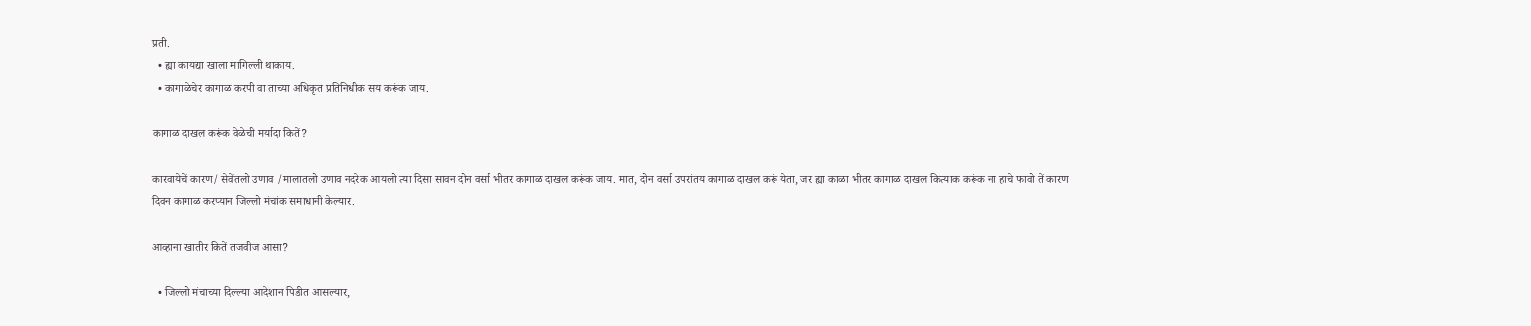प्रती.
  • ह्या कायद्या खाला मागिल्ली थाकाय.
  • कागाळेचेर कागाळ करपी वा ताच्या अधिकृत प्रतिनिधीक सय करूंक जाय.

कागाळ दाखल करूंक वेळेची मर्यादा कितें?

कारवायेचें कारण/ सेवेंतलो उणाव /मालातलो उणाव नदरेक आयलो त्या दिसा सावन दोन वर्सा भीतर कागाळ दाखल करूंक जाय. मात, दोन वर्सा उपरांतय कागाळ दाखल करूं येता, जर ह्या काळा भीतर कागाळ दाखल कित्याक करूंक ना हाचे फावो तें कारण दिवन कागाळ करप्यान जिल्लो मंचांक समाधानी केल्यार.

आव्हाना खातीर कितें तजवीज आसा?

  • जिल्लो मंचाच्या दिल्ल्या आदेशान पिडीत आसल्यार,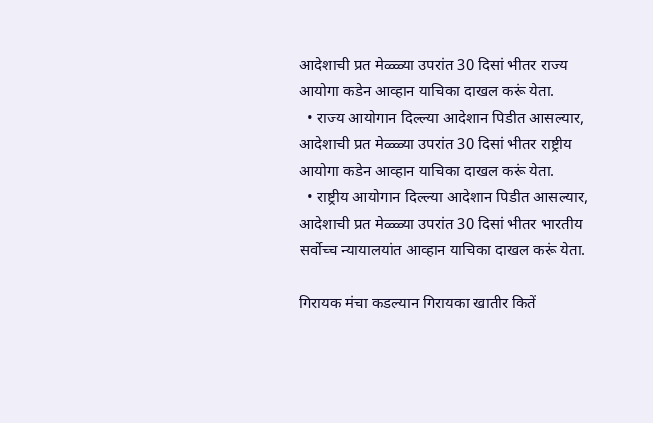आदेशाची प्रत मेळ्ळ्या उपरांत 30 दिसां भीतर राज्य आयोगा कडेन आव्हान याचिका दाखल करूं येता.
  • राज्य आयोगान दिल्ल्या आदेशान पिडीत आसल्यार, आदेशाची प्रत मेळ्ळ्या उपरांत 30 दिसां भीतर राष्ट्रीय आयोगा कडेन आव्हान याचिका दाखल करूं येता.
  • राष्ट्रीय आयोगान दिल्ल्या आदेशान पिडीत आसल्यार, आदेशाची प्रत मेळ्ळ्या उपरांत 30 दिसां भीतर भारतीय सर्वोच्च न्यायालयांत आव्हान याचिका दाखल करूं येता.

गिरायक मंचा कडल्यान गिरायका खातीर कितें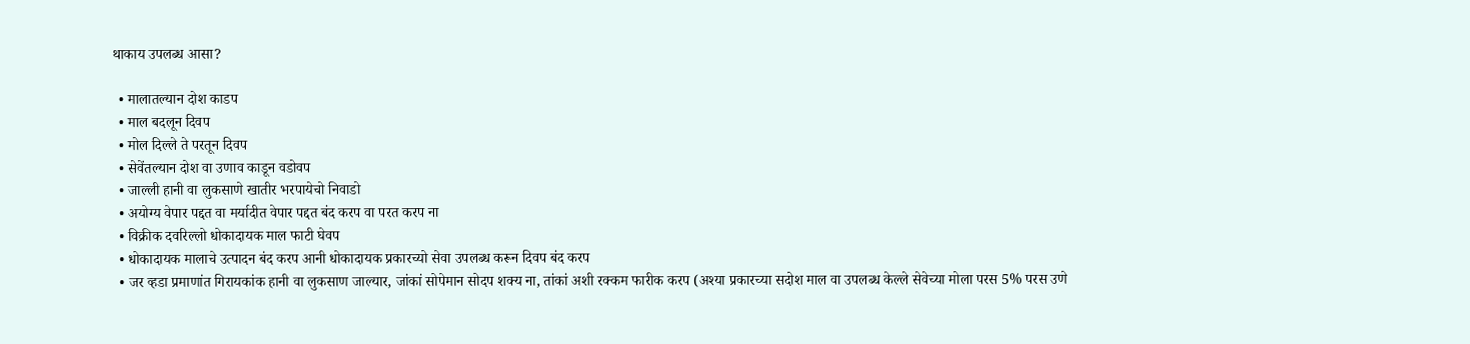थाकाय उपलब्ध आसा?

  • मालातल्यान दोश काडप
  • माल बदलून दिवप
  • मोल दिल्ले ते परतून दिवप
  • सेवेंतल्यान दोश वा उणाव काडून वडोवप
  • जाल्ली हानी वा लुकसाणे खातीर भरपायेचो निवाडो
  • अयोग्य वेपार पद्दत वा मर्यादीत वेपार पद्दत बंद करप वा परत करप ना
  • विक्रीक दवरिल्लो धोकादायक माल फाटी घेवप
  • धोकादायक मालाचे उत्पादन बंद करप आनी धोकादायक प्रकारच्यो सेवा उपलब्ध करून दिवप बंद करप
  • जर व्हडा प्रमाणांत गिरायकांक हानी वा लुकसाण जाल्यार, जांकां सोपेमान सोदप शक्य ना, तांकां अशी रक्कम फारीक करप (अश्या प्रकारच्या सदोश माल वा उपलब्ध केल्ले सेवेच्या मोला परस 5% परस उणे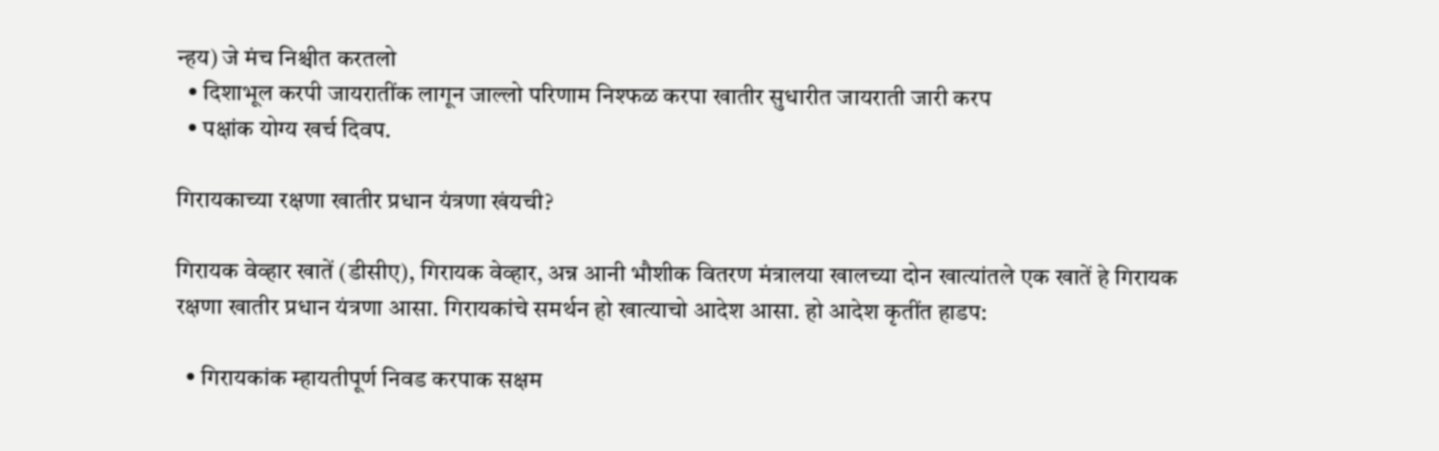न्हय) जे मंच निश्चीत करतलो
  • दिशाभूल करपी जायरातींक लागून जाल्लो परिणाम निश्फळ करपा खातीर सुधारीत जायराती जारी करप
  • पक्षांक योग्य खर्च दिवप.

गिरायकाच्या रक्षणा खातीर प्रधान यंत्रणा खंयची?

गिरायक वेव्हार खातें (डीसीए), गिरायक वेव्हार, अन्न आनी भौशीक वितरण मंत्रालया खालच्या दोन खात्यांतले एक खातें हे गिरायक रक्षणा खातीर प्रधान यंत्रणा आसा. गिरायकांचे समर्थन हो खात्याचो आदेश आसा. हो आदेश कृतींत हाडप:

  • गिरायकांक म्हायतीपूर्ण निवड करपाक सक्षम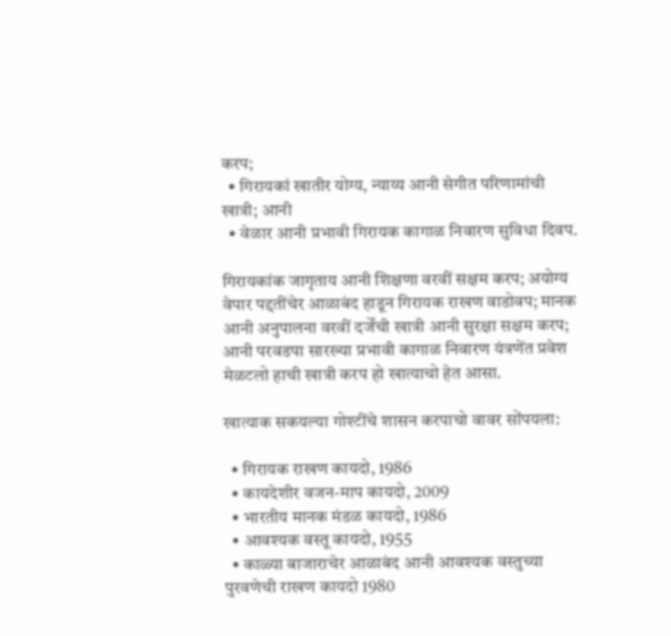करप;
  • गिरायकां खातीर योग्य, न्याय्य आनी सेगीत परिणामांची खात्री; आनी
  • वेळार आनी प्रभावी गिरायक कागाळ निवारण सुविधा दिवप.

गिरायकांक जागृताय आनी शिक्षणा वरवीं सक्षम करप; अयोग्य वेपार पद्दतींचेर आळाबंद हाडून गिरायक राखण वाडोवप; मानक आनी अनुपालना वरवीं दर्जेंची खात्री आनी सुरक्षा सक्षम करप; आनी परवडपा सारख्या प्रभावी कागाळ निवारण यंत्रणेंत प्रवेश मेळटलो हाची खात्री करप हो खात्याचो हेत आसा.

खात्याक सकयल्या गोश्टींचे शासन करपाचो वावर सोंपयला:

  • गिरायक राखण कायदो, 1986
  • कायदेशीर वजन-माप कायदो, 2009
  • भारतीय मानक मंडळ कायदो, 1986
  • आवश्यक वस्तू कायदो, 1955
  • काळ्या बाजाराचेर आळाबंद आनी आवश्यक वस्तुच्या पुरवणेची राखण कायदो 1980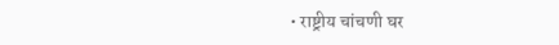• राष्ट्रीय चांचणी घर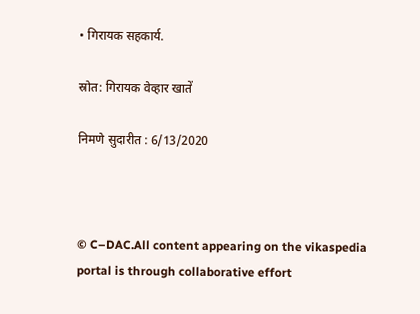• गिरायक सहकार्य.

स्रोत: गिरायक वेव्हार खातें

निमणे सुदारीत : 6/13/2020



© C–DAC.All content appearing on the vikaspedia portal is through collaborative effort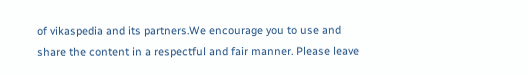of vikaspedia and its partners.We encourage you to use and share the content in a respectful and fair manner. Please leave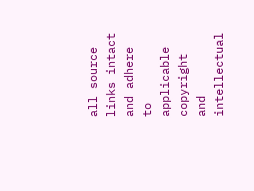all source links intact and adhere to applicable copyright and intellectual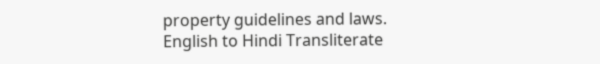property guidelines and laws.
English to Hindi Transliterate